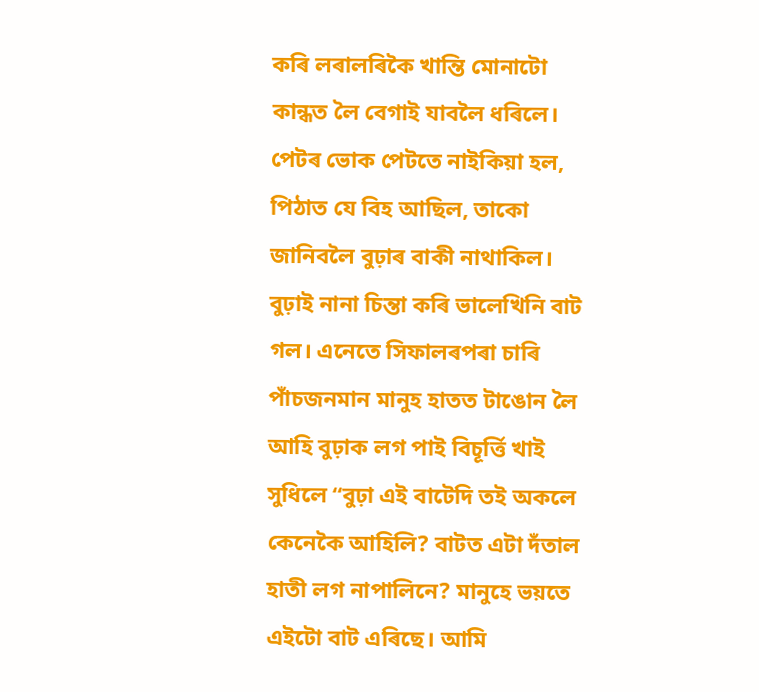কৰি লৰালৰিকৈ খান্তি মোনাটো কান্ধত লৈ বেগাই যাবলৈ ধৰিলে। পেটৰ ভোক পেটতে নাইকিয়া হল, পিঠাত যে বিহ আছিল, তাকো জানিবলৈ বুঢ়াৰ বাকী নাথাকিল। বুঢ়াই নানা চিন্তা কৰি ভালেখিনি বাট গল। এনেতে সিফালৰপৰা চাৰি পাঁচজনমান মানুহ হাতত টাঙোন লৈ আহি বুঢ়াক লগ পাই বিচূৰ্ত্তি খাই সুধিলে “বুঢ়া এই বাটেদি তই অকলে কেনেকৈ আহিলি? বাটত এটা দঁতাল হাতী লগ নাপালিনে? মানুহে ভয়তে এইটো বাট এৰিছে। আমি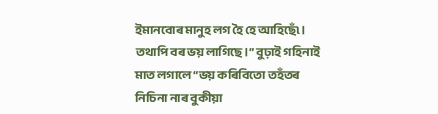ইমানবোৰ মানুহ লগ হৈ হে আহিছেঁ৷। তথাপি বৰ ভয় লাগিছে।” বুঢ়াই গহিনাই মাত লগালে “ভয় কৰিবিতো তহঁতৰ নিচিনা নাৰ বুকীয়া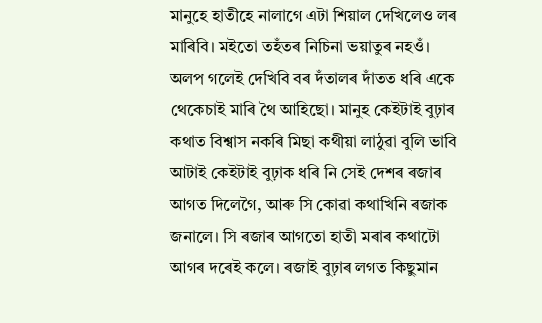মানুহে হাতীহে নালাগে এটা শিয়াল দেখিলেও লৰ মাৰিবি। মইতো তহঁতৰ নিচিনা ভয়াতুৰ নহওঁ।
অলপ গলেই দেখিবি বৰ দঁতালৰ দাঁতত ধৰি একে থেকেচাই মাৰি থৈ আহিছো। মানুহ কেইটাই বুঢ়াৰ কথাত বিশ্বাস নকৰি মিছা কথীয়া লাঠুৱা বুলি ভাবি আটাই কেইটাই বুঢ়াক ধৰি নি সেই দেশৰ ৰজাৰ আগত দিলেগৈ, আৰু সি কোৱা কথাখিনি ৰজাক জনালে। সি ৰজাৰ আগতো হাতী মৰাৰ কথাটো আগৰ দৰেই কলে। ৰজাই বুঢ়াৰ লগত কিছুমান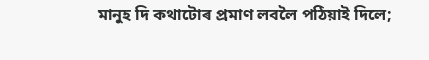মানুহ দি কথাটোৰ প্ৰমাণ লবলৈ পঠিয়াই দিলে;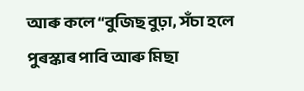আৰু কলে “বুজিছ বুঢ়া, সঁচা হলে পুৰস্কাৰ পাবি আৰু মিছা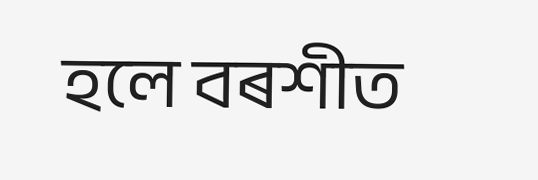হলে বৰশীত